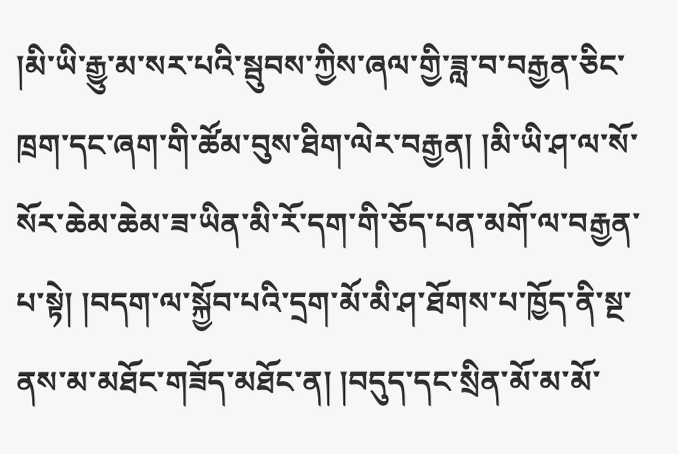།མི་ཡི་རྒྱུ་མ་སར་པའི་སྦུབས་ཀྱིས་ཞལ་གྱི་ཟླ་བ་བརྒྱན་ཅིང་ཁྲག་དང་ཞག་གི་ཚོམ་བུས་ཐིག་ལེར་བརྒྱན། །མི་ཡི་ཤ་ལ་སོ་སོར་ཆེམ་ཆེམ་ཟ་ཡིན་མི་རོ་དག་གི་ཅོད་པན་མགོ་ལ་བརྒྱན་པ་སྟེ། །བདག་ལ་སྐྱོབ་པའི་དྲག་མོ་མི་ཤ་ཐོགས་པ་ཁྱོད་ནི་སྔ་ནས་མ་མཐོང་གཟོད་མཐོང་ན། །བདུད་དང་སྲིན་མོ་མ་མོ་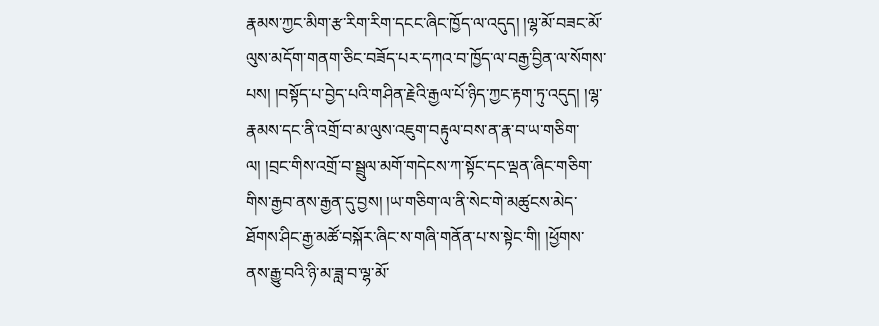རྣམས་ཀྱང་མིག་རྩ་རིག་རིག་དངང་ཞིང་ཁྱོད་ལ་འདུད། །ལྷ་མོ་བཟང་མོ་ལུས་མདོག་གནག་ཅིང་བཟོད་པར་དཀའ་བ་ཁྱོད་ལ་བརྒྱ་བྱིན་ལ་སོགས་པས། །བསྟོད་པ་བྱེད་པའི་གཤིན་རྗེའི་རྒྱལ་པོ་ཉིད་ཀྱང་རྟག་ཏུ་འདུད། །ལྷ་རྣམས་དང་ནི་འགྲོ་བ་མ་ལུས་འཇུག་བརྟུལ་བས་ན་རྣ་བ་ཡ་གཅིག་ལ། །བྲང་གིས་འགྲོ་བ་སྦྲུལ་མགོ་གདེངས་ཀ་སྟོང་དང་ལྡན་ཞིང་གཅིག་གིས་རྒྱབ་ནས་རྒྱན་དུ་བྱས། །ཡ་གཅིག་ལ་ནི་སེང་གེ་མཚུངས་མེད་ཐོགས་ཤིང་རྒྱ་མཚོ་བསྐོར་ཞིང་ས་གཞི་གནོན་པ་ས་སྟེང་གི། །ཕྱོགས་ནས་རྒྱུ་བའི་ཉི་མ་ཟླ་བ་ལྷ་མོ་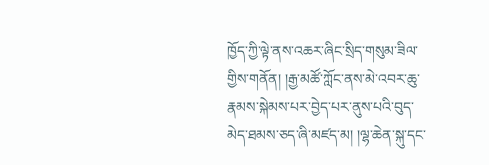ཁྱོད་ཀྱི་ལྟེ་ནས་འཆར་ཞིང་སྲིད་གསུམ་ཟིལ་གྱིས་གནོན། །རྒྱ་མཚོ་ཀློང་ནས་མེ་འབར་ཆུ་རྣམས་སྐེམས་པར་བྱེད་པར་ནུས་པའི་བུད་མེད་ཐམས་ཅད་ཞི་མཛད་མ། །ལྷ་ཆེན་སྐུ་དང་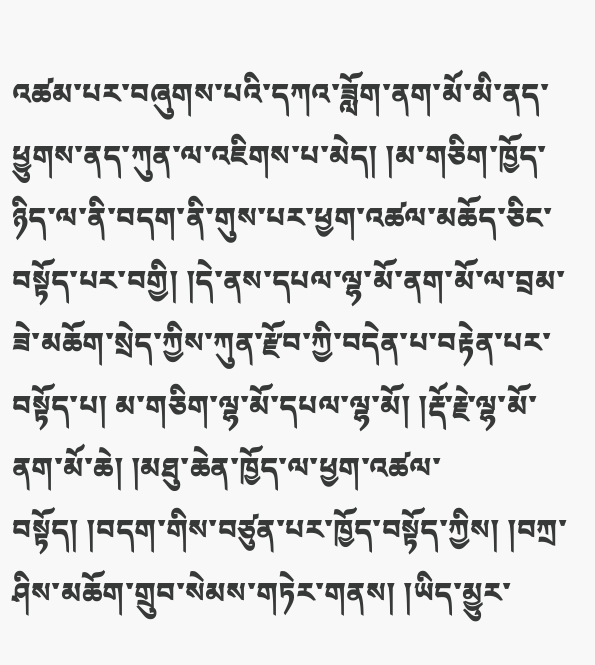འཚམ་པར་བཞུགས་པའི་དཀའ་ཟློག་ནག་མོ་མི་ནད་ཕྱུགས་ནད་ཀུན་ལ་འཇིགས་པ་མེད། །མ་གཅིག་ཁྱོད་ཉིད་ལ་ནི་བདག་ནི་གུས་པར་ཕྱག་འཚལ་མཆོད་ཅིང་བསྟོད་པར་བགྱི། །དེ་ནས་དཔལ་ལྷ་མོ་ནག་མོ་ལ་བྲམ་ཟེ་མཆོག་སྲེད་ཀྱིས་ཀུན་རྫོབ་ཀྱི་བདེན་པ་བརྟེན་པར་བསྟོད་པ། མ་གཅིག་ལྷ་མོ་དཔལ་ལྷ་མོ། །རྡོ་རྗེ་ལྷ་མོ་ནག་མོ་ཆེ། །མཐུ་ཆེན་ཁྱོད་ལ་ཕྱག་འཚལ་བསྟོད། །བདག་གིས་བཙུན་པར་ཁྱོད་བསྟོད་ཀྱིས། །བཀྲ་ཤིས་མཆོག་གྲུབ་སེམས་གཏེར་གནས། །ཡིད་མྱུར་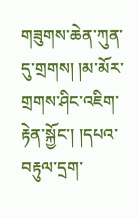གཟུགས་ཆེན་ཀུན་དུ་གྲགས། །མ་མོར་གྲགས་ཤིང་འཇིག་རྟེན་སྐྱོང་། །དཔའ་བརྟུལ་དྲག་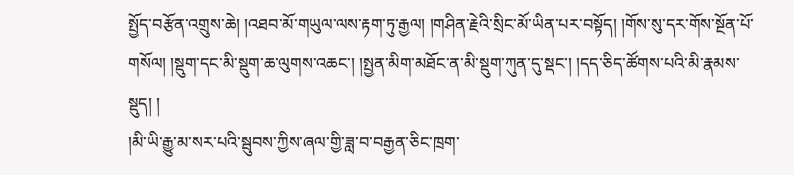སྤྱོད་བརྩོན་འགྲུས་ཆེ། །འཐབ་མོ་གཡུལ་ལས་རྟག་ཏུ་རྒྱལ། །གཤིན་རྗེའི་སྲིང་མོ་ཡིན་པར་བསྟོད། །གོས་སུ་དར་གོས་སྔོན་པོ་གསོལ། །སྡུག་དང་མི་སྡུག་ཆ་ལུགས་འཆང་། །སྤྱན་མིག་མཐོང་ན་མི་སྡུག་ཀུན་དུ་སྡང་། །དད་ཅིད་ཚོགས་པའི་མི་རྣམས་སྡུད། །
།མི་ཡི་རྒྱུ་མ་སར་པའི་སྦུབས་ཀྱིས་ཞལ་གྱི་ཟླ་བ་བརྒྱན་ཅིང་ཁྲག་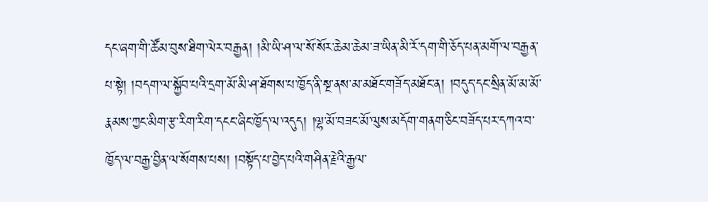དང་ཞག་གི་ཚོམ་བུས་ཐིག་ལེར་བརྒྱན། །མི་ཡི་ཤ་ལ་སོ་སོར་ཆེམ་ཆེམ་ཟ་ཡིན་མི་རོ་དག་གི་ཅོད་པན་མགོ་ལ་བརྒྱན་པ་སྟེ། །བདག་ལ་སྐྱོབ་པའི་དྲག་མོ་མི་ཤ་ཐོགས་པ་ཁྱོད་ནི་སྔ་ནས་མ་མཐོང་གཟོད་མཐོང་ན། །བདུད་དང་སྲིན་མོ་མ་མོ་རྣམས་ཀྱང་མིག་རྩ་རིག་རིག་དངང་ཞིང་ཁྱོད་ལ་འདུད། །ལྷ་མོ་བཟང་མོ་ལུས་མདོག་གནག་ཅིང་བཟོད་པར་དཀའ་བ་ཁྱོད་ལ་བརྒྱ་བྱིན་ལ་སོགས་པས། །བསྟོད་པ་བྱེད་པའི་གཤིན་རྗེའི་རྒྱལ་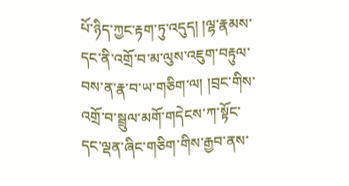པོ་ཉིད་ཀྱང་རྟག་ཏུ་འདུད། །ལྷ་རྣམས་དང་ནི་འགྲོ་བ་མ་ལུས་འཇུག་བརྟུལ་བས་ན་རྣ་བ་ཡ་གཅིག་ལ། །བྲང་གིས་འགྲོ་བ་སྦྲུལ་མགོ་གདེངས་ཀ་སྟོང་དང་ལྡན་ཞིང་གཅིག་གིས་རྒྱབ་ནས་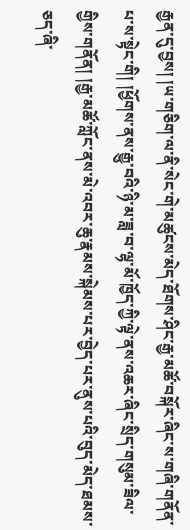རྒྱན་དུ་བྱས། །ཡ་གཅིག་ལ་ནི་སེང་གེ་མཚུངས་མེད་ཐོགས་ཤིང་རྒྱ་མཚོ་བསྐོར་ཞིང་ས་གཞི་གནོན་པ་ས་སྟེང་གི། །ཕྱོགས་ནས་རྒྱུ་བའི་ཉི་མ་ཟླ་བ་ལྷ་མོ་ཁྱོད་ཀྱི་ལྟེ་ནས་འཆར་ཞིང་སྲིད་གསུམ་ཟིལ་གྱིས་གནོན། །རྒྱ་མཚོ་ཀློང་ནས་མེ་འབར་ཆུ་རྣམས་སྐེམས་པར་བྱེད་པར་ནུས་པའི་བུད་མེད་ཐམས་ཅད་ཞི་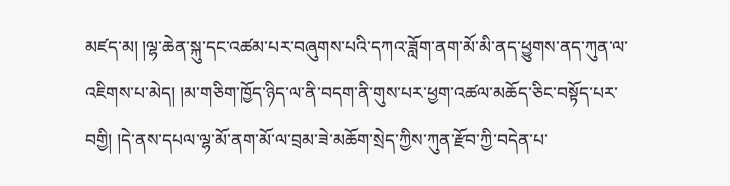མཛད་མ། །ལྷ་ཆེན་སྐུ་དང་འཚམ་པར་བཞུགས་པའི་དཀའ་ཟློག་ནག་མོ་མི་ནད་ཕྱུགས་ནད་ཀུན་ལ་འཇིགས་པ་མེད། །མ་གཅིག་ཁྱོད་ཉིད་ལ་ནི་བདག་ནི་གུས་པར་ཕྱག་འཚལ་མཆོད་ཅིང་བསྟོད་པར་བགྱི། །དེ་ནས་དཔལ་ལྷ་མོ་ནག་མོ་ལ་བྲམ་ཟེ་མཆོག་སྲེད་ཀྱིས་ཀུན་རྫོབ་ཀྱི་བདེན་པ་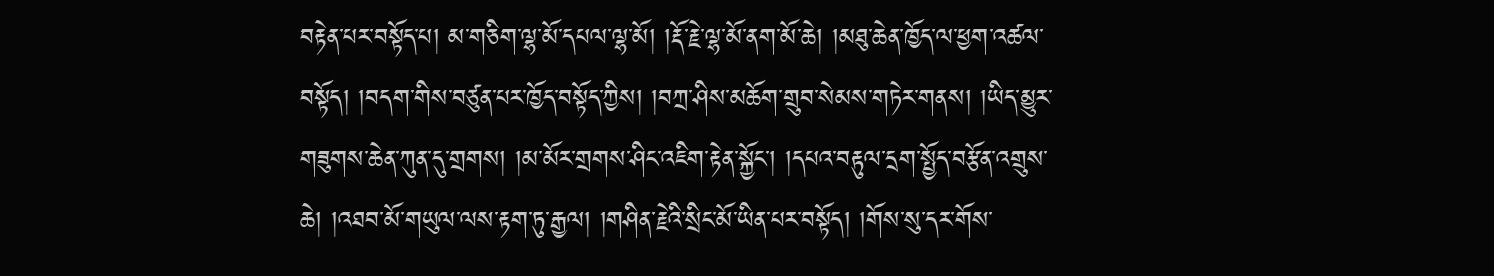བརྟེན་པར་བསྟོད་པ། མ་གཅིག་ལྷ་མོ་དཔལ་ལྷ་མོ། །རྡོ་རྗེ་ལྷ་མོ་ནག་མོ་ཆེ། །མཐུ་ཆེན་ཁྱོད་ལ་ཕྱག་འཚལ་བསྟོད། །བདག་གིས་བཙུན་པར་ཁྱོད་བསྟོད་ཀྱིས། །བཀྲ་ཤིས་མཆོག་གྲུབ་སེམས་གཏེར་གནས། །ཡིད་མྱུར་གཟུགས་ཆེན་ཀུན་དུ་གྲགས། །མ་མོར་གྲགས་ཤིང་འཇིག་རྟེན་སྐྱོང་། །དཔའ་བརྟུལ་དྲག་སྤྱོད་བརྩོན་འགྲུས་ཆེ། །འཐབ་མོ་གཡུལ་ལས་རྟག་ཏུ་རྒྱལ། །གཤིན་རྗེའི་སྲིང་མོ་ཡིན་པར་བསྟོད། །གོས་སུ་དར་གོས་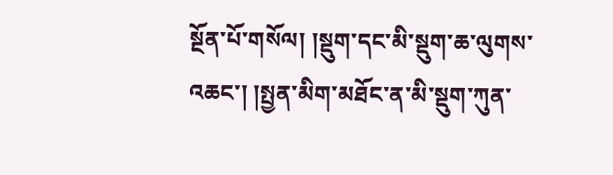སྔོན་པོ་གསོལ། །སྡུག་དང་མི་སྡུག་ཆ་ལུགས་འཆང་། །སྤྱན་མིག་མཐོང་ན་མི་སྡུག་ཀུན་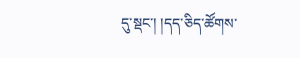དུ་སྡང་། །དད་ཅིད་ཚོགས་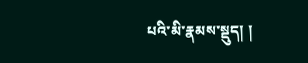པའི་མི་རྣམས་སྡུད། །